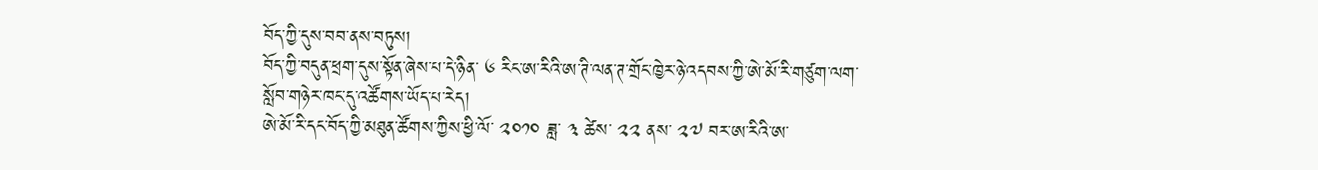བོད་ཀྱི་དུས་བབ་ནས་བཏུས།
བོད་ཀྱི་བདུན་ཕྲག་དུས་སྟོན་ཞེས་པ་དེ་ཉིན་ ༦ རིང་ཨ་རིའི་ཨ་ཊི་ལན་ཊ་གྲོང་ཁྱེར་ཉེ་འདབས་ཀྱི་ཨེ་མོ་རི་གཙུག་ལག་སློབ་གཉེར་ཁང་དུ་འཚོགས་ཡོད་པ་རེད།
ཨེ་མོ་རི་དང་བོད་ཀྱི་མཐུན་ཚོགས་ཀྱིས་ཕྱི་ལོ་ ༢༠༡༠ ཟླ་ ༣ ཚེས་ ༢༢ ནས་ ༢༧ བར་ཨ་རིའི་ཨ་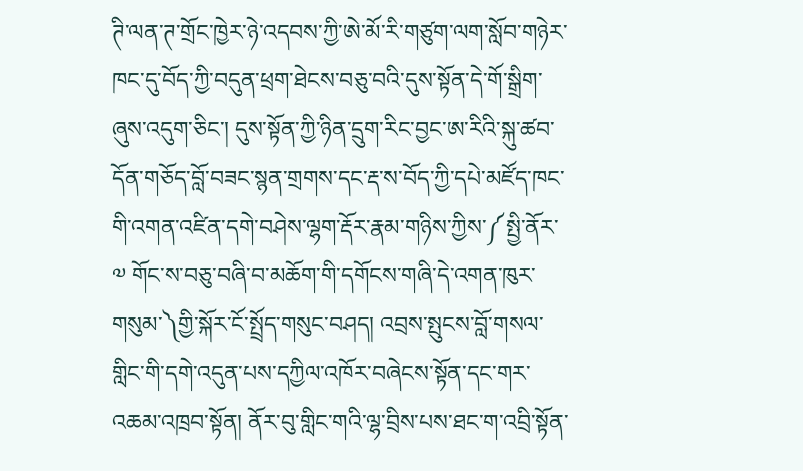ཊི་ལན་ཊ་གྲོང་ཁྱེར་ཉེ་འདབས་ཀྱི་ཨེ་མོ་རི་གཙུག་ལག་སློབ་གཉེར་ཁང་དུ་བོད་ཀྱི་བདུན་ཕྲག་ཐེངས་བཅུ་བའི་དུས་སྟོན་དེ་གོ་སྒྲིག་ཞུས་འདུག་ཅིང་། དུས་སྟོན་ཀྱི་ཉིན་དྲུག་རིང་བྱང་ཨ་རིའི་སྐུ་ཚབ་དོན་གཅོད་བློ་བཟང་སྙན་གྲགས་དང་རྡ་ས་བོད་ཀྱི་དཔེ་མཛོད་ཁང་གི་འགན་འཛིན་དགེ་བཤེས་ལྷག་རྡོར་རྣམ་གཉིས་ཀྱིས་༼སྤྱི་ནོར་ ༧ གོང་ས་བཅུ་བཞི་བ་མཆོག་གི་དགོངས་གཞི་དེ་འགན་ཁུར་གསུམ་༽གྱི་སྐོར་ངོ་སྤྲོད་གསུང་བཤད། འབྲས་སྤུངས་བློ་གསལ་གླིང་གི་དགེ་འདུན་པས་དཀྱིལ་འཁོར་བཞེངས་སྟོན་དང་གར་འཆམ་འཁྲབ་སྟོན། ནོར་བུ་གླིང་གའི་ལྷ་བྲིས་པས་ཐང་ག་འབྲི་སྟོན་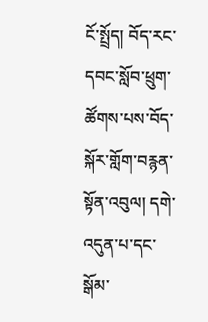ངོ་སྤྲོད། བོད་རང་དབང་སློབ་ཕྲུག་ཚོགས་པས་བོད་སྐོར་གློག་བརྙན་སྟོན་འབུལ། དགེ་འདུན་པ་དང་སྒོམ་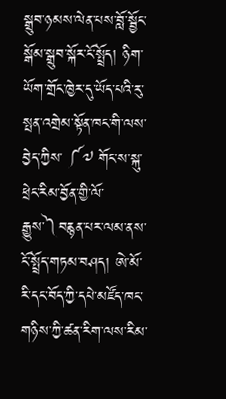སྒྲུབ་ཉམས་ལེན་པས་བློ་སྦྱོང་སྒོམ་སྒྲུབ་སྐོར་ངོ་སྤྲོད། ཉིག་ཡོག་གྲོང་ཁྱེར་དུ་ཡོད་པའི་རུ་སྤན་འགྲེམ་སྟོན་ཁང་གི་ལས་བྱེད་ཀྱིས་ ༼༧ གོང་ས་སྐུ་ཕྲེང་རིམ་བྱོན་གྱི་ལོ་རྒྱུས་༽བརྙན་པར་ལམ་ནས་ངོ་སྤྲོད་གཏམ་བཤད། ཨེ་མོ་རི་དང་བོད་ཀྱི་དཔེ་མཛོད་ཁང་གཉིས་ཀྱི་ཚན་རིག་ལས་རིམ་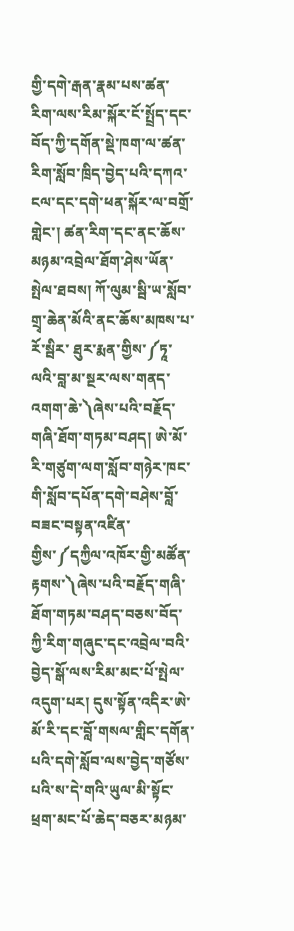གྱི་དགེ་རྒན་རྣམ་པས་ཚན་རིག་ལས་རིམ་སྐོར་ངོ་སྤྲོད་དང་བོད་ཀྱི་དགོན་སྡེ་ཁག་ལ་ཚན་རིག་སློབ་ཁྲིད་བྱེད་པའི་དཀའ་ངལ་དང་དགེ་ཕན་སྐོར་ལ་བགྲོ་གླེང་། ཚན་རིག་དང་ནང་ཆོས་མཉམ་འབྲེལ་ཐོག་ཤེས་ཡོན་སྤེལ་ཐབས། ཀོ་ལུམ་སྦི་ཡ་སློབ་གྲྭ་ཆེན་མོའི་ནང་ཆོས་མཁས་པ་རོ་སྦིར་ ཐུར་རྨན་གྱིས་༼ཏཱ་ལའི་བླ་མ་སྔར་ལས་གནད་འགག་ཆེ་༽ཞེས་པའི་བརྗོད་གཞི་ཐོག་གཏམ་བཤད། ཨེ་མོ་རི་གཙུག་ལག་སློབ་གཉེར་ཁང་གི་སློབ་དཔོན་དགེ་བཤེས་བློ་བཟང་བསྟན་འཛིན་གྱིས་༼དཀྱིལ་འཁོར་གྱི་མཚོན་རྟགས་༽ཞེས་པའི་བརྗོད་གཞི་ཐོག་གཏམ་བཤད་བཅས་བོད་ཀྱི་རིག་གཞུང་དང་འབྲེལ་བའི་བྱེད་སྒོ་ལས་རིམ་མང་པོ་སྤེལ་འདུག་པར། དུས་སྟོན་འདིར་ཨེ་མོ་རི་དང་བློ་གསལ་གླིང་དགོན་པའི་དགེ་སློབ་ལས་བྱེད་གཙོས་པའི་ས་དེ་གའི་ཡུལ་མི་སྟོང་ཕྲག་མང་པོ་ཆེད་བཅར་མཉམ་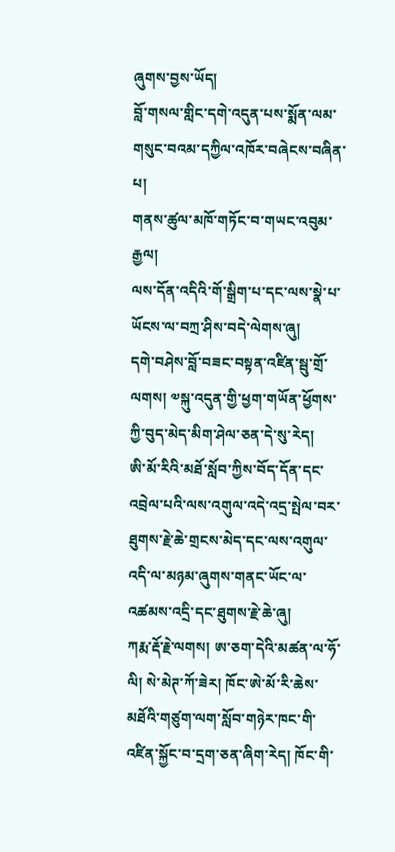ཞུགས་བྱས་ཡོད།
བློ་གསལ་གླིང་དགེ་འདུན་པས་སྨོན་ལམ་གསུང་བའམ་དཀྱིལ་འཁོར་བཞེངས་བཞིན་པ།
གནས་ཚུལ་མཁོ་གཏོང་བ་གཡང་འབུམ་རྒྱལ།
ལས་དོན་འདིའི་གོ་སྒྲིག་པ་དང་ལས་སྣེ་པ་ཡོངས་ལ་བཀྲ་ཤིས་བདེ་ལེགས་ཞུ།
དགེ་བཤེས་བློ་བཟང་བསྟན་འཛིན་སྦུ་གྲོ་ལགས། ༧སྐུ་འདུན་གྱི་ཕྱག་གཡོན་ཕྱོགས་ཀྱི་བུད་མེད་མིག་ཤེལ་ཅན་དེ་སུ་རེད།
ཨི་མོ་རིའི་མཐོ་སློབ་ཀྱིས་བོད་དོན་དང་འབྲེལ་པའི་ལས་འགུལ་འདེ་འདྲ་སྤེལ་བར་ཐུགས་རྗེ་ཆེ་གྲངས་མེད་དང་ལས་འགུལ་འདི་ལ་མཉམ་ཞུགས་གནང་ཡོང་ལ་འཚམས་འདྲི་དང་ཐུགས་རྗེ་ཆེ་ཞུ།
ཀརྨ་རྡོ་རྗེ་ལགས། ཨ་ཅག་དེའི་མཚན་ལ་ཧོ་ལི། སེ་མེཊ་ཀོ་ཟེར། ཁོང་ཨེ་མོ་རི་ཆེས་མཐོའི་གཙུག་ལག་སློབ་གཉེར་ཁང་གི་འཛིན་སྐྱོང་བ་དྲག་ཅན་ཞིག་རེད། ཁོང་གི་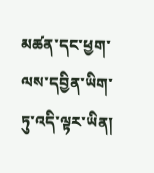མཚན་དང་ཕྱག་ལས་དབྱིན་ཡིག་ཏུ་འདི་ལྟར་ཡིན།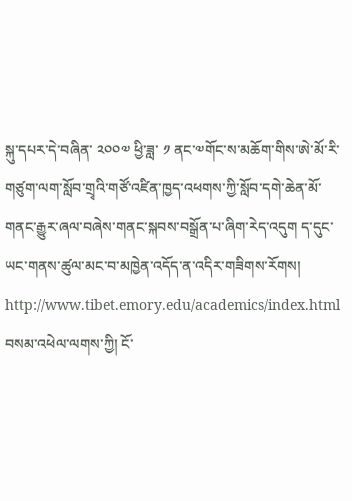སྐུ་དཔར་དེ་བཞིན་ ༢༠༠༧ ཕྱི་ཟླ་ ༡ ནང་༧གོང་ས་མཆོག་གིས་ཨེ་མོ་རི་གཙུག་ལག་སློབ་གྲྭའི་གཙོ་འཛིན་ཁྱད་འཕགས་ཀྱི་སློབ་དགེ་ཆེན་མོ་གནང་རྒྱུར་ཞལ་བཞེས་གནང་སྐབས་བསྒྲོན་པ་ཞིག་རེད་འདུག ད་དུང་ཡང་གནས་ཚུལ་མང་བ་མཁྱེན་འདོད་ན་འདིར་གཟིགས་རོགས། http://www.tibet.emory.edu/academics/index.html
བསམ་འཕེལ་ལགས་ཀྱི། ངོ་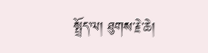སྤྲོད་ལ། ཐུགས་རྗེ་ཆེ།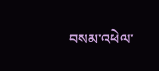བསམ་འཕེལ་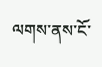ལགས་ནས་ངོ་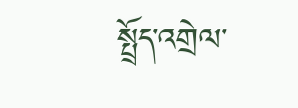སྤྲོད་འགྲེལ་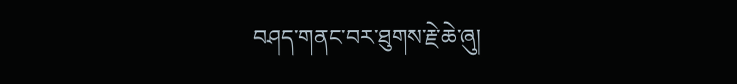བཤད་གནང་བར་ཐུགས་རྗེ་ཆེ་ཞུ།